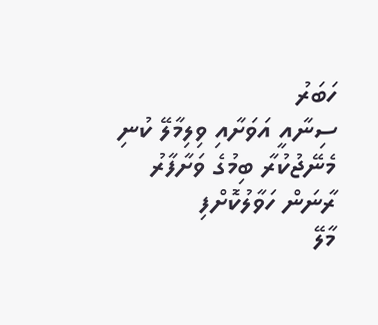ހަބަރު
ސިނާއީ އަވަށާއި ވިލިމާލޭ ކުނި މެނޭޖުކުރާ ބިމުގެ ވަށާފާރު ރާނަން ހަވާލުކޮށްފި
މާލޭ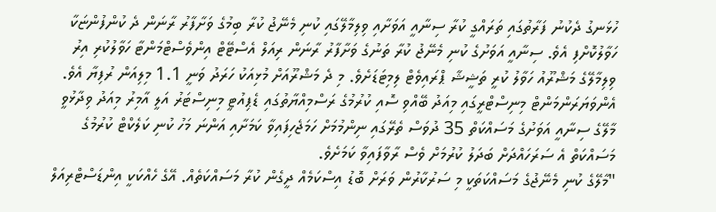ހުޅަނގު ދެކުނު ފަރާތުގައި ތަރައްގީ ކުރާ ސިނާއީ އަވަށާއި ވިލިމާލޭގައި ކުނި މެނޭޖު ކުރާ ބިމުގެ ވަށާފާރު ރާނަން ދެ ކުންފުންޏަކާ ހަވާލުކޮށްފި އެވެ. ސިނާއީ އަވަށުގެ ކުނި މެނޭޖު ކުރާ ތަނުގެ ވަށާފާރު ރާނަން ރިއަލް އެސްޓޭޓް އިންވެސްޓްމަންޓާ ހަވާލުކުރި އިރު ވިލިމާލޭގެ މަޝްރޫއު ހަވާލު ކުރީ ތަޝީޝާ ޕްރައިވެޓް ލިމިޓަޑަށެވެ. މި ދެ މަޝްރޫއަށް މުޅިއަކު ހަރަދު ވަނީ 1.1 މިލިއަން ރުފިޔާ އެވެ.
އެންވަޔަރަންމަންޓް މިނިސްޓްރީގައި މިއަދު ބޭއްވި ސޮއި ކުރުމުގެ ރަސްމިއްޔާތުގައި ޑެޕިއުޓީ މިނިސްޓަރު އަލީ އާމިރު މިއަދު ވިދާޅުވީ މާލޭގެ ސިނާއީ އަވަށުގެ މަސައްކަތް 35 ދުވަސް ތެރޭގައި ނިންމުމަށް ހަމަޖެހިފައިވާ ކަމަށާއި އަންނަ މަހު ކުނި ކަލެކްޓް ކުރުމުގެ މަސައްކަތް އެ ސަރަހައްދަށް ބަދަލު ކުރުމަށް ވެސް ރާވާފައިވާ ކަމަށެވެ.
"މާލޭގެ ކުނި މެނޭޖުގެ މަސައްކަތަކީ މި ސަރުކާރުން ވަރަށް ބޮޑު އިސްކަމެއް ދީގެން ކުރާ މަސައްކަތެއް. އޭގެ ހެއްކަކީ އިންޑަސްޓްރިއަލް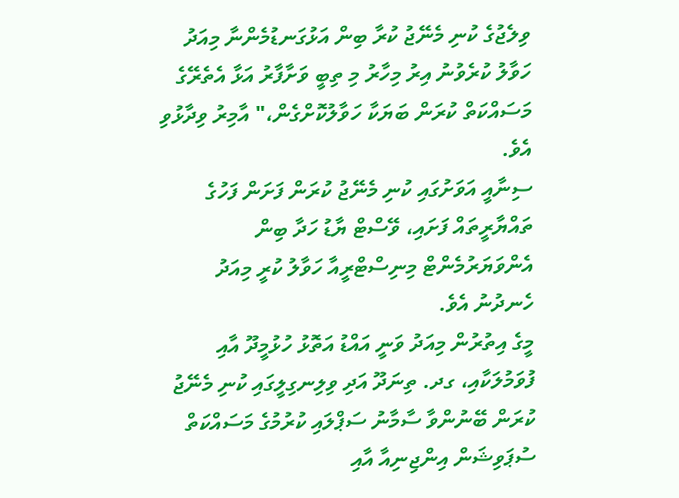ވިލެޖުގެ ކުނި މެނޭޖު ކުރާ ބިން އަޅުގަނޑުމެންނާ މިއަދު ހަވާލު ކުރެވުނު އިރު މިހާރު މި ތިބީ ވަށާފާރު އަޅާ އެތެރޭގެ މަސައްކަތް ކުރަން ބަޔަކާ ހަވާލުކޮށްގެން،" އާމިރު ވިދާޅުވި އެވެ.
ސިނާއީ އަވަށުގައި ކުނި މެނޭޖު ކުރަން ފަށަން ފަހުގެ ތައްޔާރީތައް ފަށައި، ވޭސްޓް ޔާޑު ހަދާ ބިން އެންވަޔަރުމެންޓް މިނިސްޓްރީއާ ހަވާލު ކުރީ މިއަދު ހެނދުނު އެވެ.
މީގެ އިތުރުން މިއަދު ވަނީ އައްޑު އަތޮޅު ހުޅުމީދޫ އާއި ފުވަމުލަކާއި، ގދ. ތިނަދޫ އަދި ވިލިނގިލީގައި ކުނި މެނޭޖު ކުރަން ބޭނުންވާ ސާމާނު ސަޕްލައި ކުރުމުގެ މަސައްކަތް ސުޕަވިޝަން އިންޖިނިއާ އާއި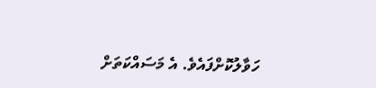ހަވާލުކޮށްފައެވެ. އެ މަސައްކަތަށް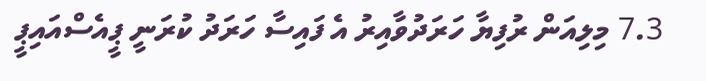7.3 މިލިއަން ރުފިޔާ ހަރަދުވާއިރު އެ ފައިސާ ހަރަދު ކުރަނީ ޕީއެސްއައިޕީ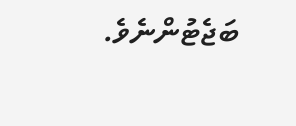ބަޖެޓުންނެވެ.